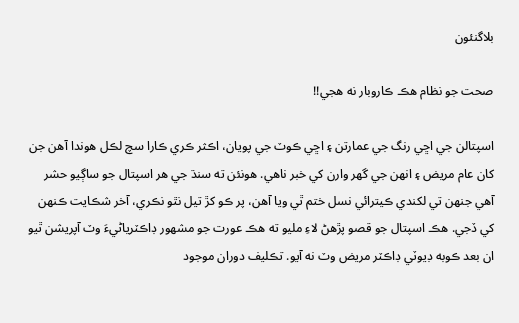بلاگنئون

صحت جو نظام هڪ ڪاروبار نه هجي!!

اسپتالن جي اڇي رنگ جي عمارتن ۽ اڇي ڪوٽ جي پويان، اڪثر ڪري ڪارا سچ لڪل هوندا آهن جن کان عام مريض ۽ انهن جي گهر وارن کي خبر ناهي. هونئن ته سنڌ جي هر اسپتال جو ساڳيو حشر آهي جنهن تي لکندي ڪيترائي نسل ختم ٿي ويا آهن، پر ڪو کڙ تيل نٿو نڪري، آخر شڪايت ڪنهن کي ڏجي. هڪ اسپتال جو قصو پڙهڻ لاءِ مليو ته هڪ عورت جو مشهور ڊاڪٽرياڻيءَ وٽ آپريشن ٿيو ان بعد ڪوبه ڊيوٽي ڊاڪٽر مريض وٽ نه آيو. تڪليف دوران موجود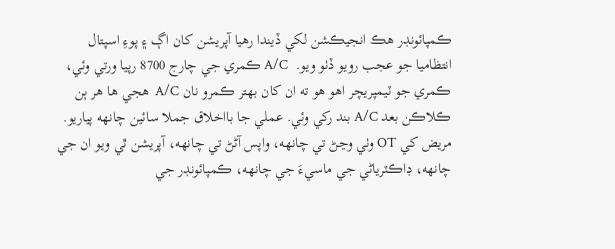ڪمپائونڊر هڪ انجيڪشن لکي ڏيندا رهيا آپريشن کان اڳ ۽ پوءِ اسپتال انتظاميا جو عجب رويو ڏٺو ويو.  A/C ڪمري جي چارج 8700 رپيا ورتي وئي، ڪمري جو ٽيمپريچر اهو هو ته ان کان بهتر ڪمرو نان A/C  هجي ها هر ٻن ڪلاڪن بعد A/C بند رکي وئي. عملي جا بااخلاق جملا سائين چانهه پياريو. مريض کي OT وٺي وڃڻ تي چانهه، واپس آڻڻ تي چانهه، آپريشن ٿي ويو ان جي چانهه، ڊاڪٽرياڻي جي ماسيءَ جي چانهه، ڪمپائونڊر جي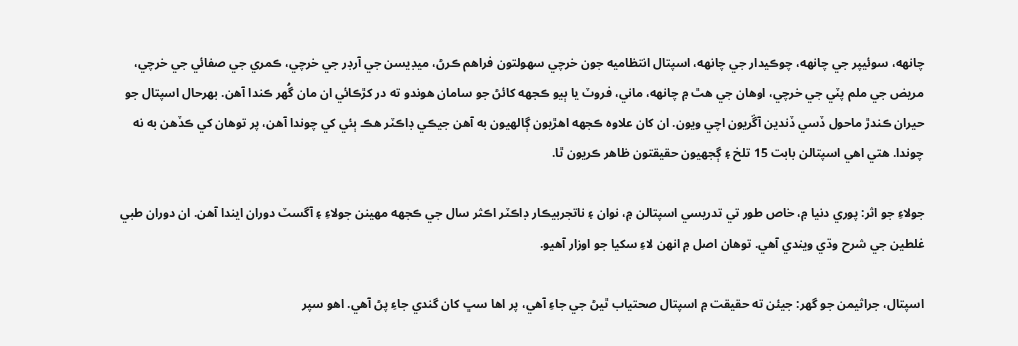چانهه، سوئيپر جي چانهه، چوڪيدار جي چانهه، اسپتال انتظاميه جون خرچي سهولتون فراهم ڪرڻ، ميڊيسن جي آرڊر جي خرچي، ڪمري جي صفائي جي خرچي، مريض جي ملم پٽي جي خرچي، اوهان جي هٿ ۾ چانهه، ماني، فروٽ يا ٻيو ڪجھه کائڻ جو سامان هوندو ته در کڙڪائي ان مان گُھر ڪندا آھن. بهرحال اسپتال جو حيران ڪندڙ ماحول ڏسي ڏندين آڱريون اچي ويون. ان کان علاوه ڪجهه اهڙيون ڳالهيون به آهن جيڪي ڊاڪٽر هڪ ٻئي کي چوندا آهن، پر توهان کي ڪڏهن به نه چوندا. هتي اهي اسپتالن بابت 15 تلخ ۽ ڳجهيون حقيقتون ظاهر ڪريون ٿا.

جولاءِ جو اثر: پوري دنيا ۾، خاص طور تي تدريسي اسپتالن ۾، نوان ۽ ناتجربيڪار ڊاڪٽر اڪثر سال جي ڪجهه مهينن جولاءِ ۽ آگسٽ دوران ايندا آهن. ان دوران طبي غلطين جي شرح وڌي ويندي آهي. توهان اصل ۾ انهن لاءِ سکيا جو اوزار آهيو.

اسپتال، جراثيمن جو گهر: جيئن ته حقيقت ۾ اسپتال صحتياب ٿيڻ جي جاءِ آهي، پر اها سڀ کان گندي جاءِ پڻ آهي. اهو سپر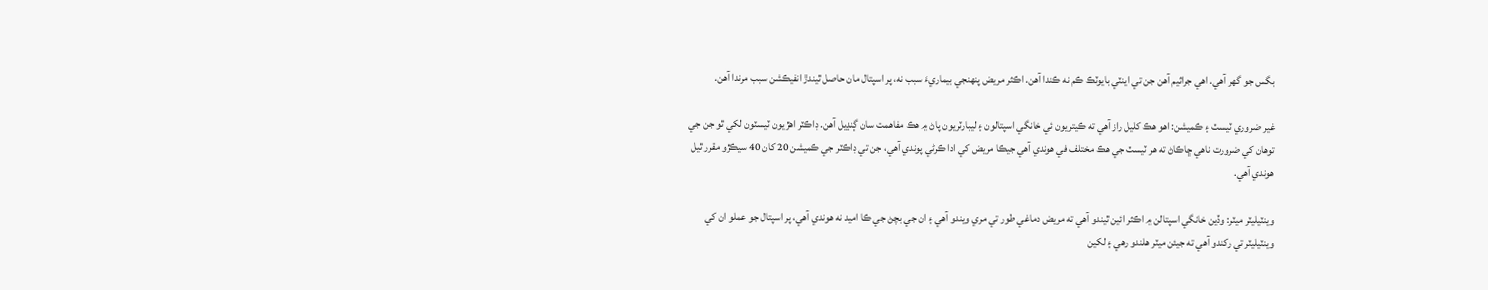بگس جو گهر آهي. اهي جراثيم آهن جن تي اينٽي بايوٽڪ ڪم نه ڪندا آهن. اڪثر مريض پنهنجي بيماريءَ سبب نه، پر اسپتال مان حاصل ٿيندڙ انفيڪشن سبب مرندا آهن.

غير ضروري ٽيسٽ ۽ ڪميشن: اهو هڪ کليل راز آهي ته ڪيتريون ئي خانگي اسپتالون ۽ ليبارٽريون پاڻ ۾ هڪ مفاهمت سان ڳنڍيل آهن. ڊاڪٽر اهڙيون ٽيسٽون لکي ٿو جن جي توهان کي ضرورت ناهي ڇاڪاڻ ته هر ٽيسٽ جي هڪ مختلف في هوندي آهي جيڪا مريض کي ادا ڪرڻي پوندي آهي، جن تي ڊاڪٽر جي ڪميشن 20 کان 40 سيڪڙو مقرر ٿيل هوندي آهي.

وينٽيليٽر ميٽر: وڏين خانگي اسپتالن ۾ اڪثر ائين ٿيندو آهي ته مريض دماغي طور تي مري ويندو آهي ۽ ان جي بچڻ جي ڪا اميد نه هوندي آهي، پر اسپتال جو عملو ان کي وينٽيليٽر تي رکندو آهي ته جيئن ميٽر هلندو رهي ۽ لکين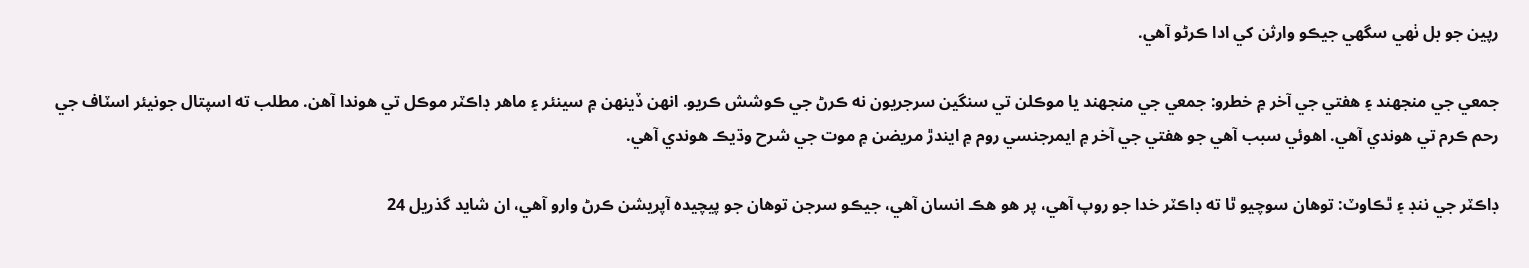رپين جو بل ٺهي سگهي جيڪو وارثن کي ادا ڪرڻو آهي.

جمعي جي منجهند ۽ هفتي جي آخر ۾ خطرو: جمعي جي منجهند يا موڪلن تي سنگين سرجريون نه ڪرڻ جي ڪوشش ڪريو. انهن ڏينهن ۾ سينئر ۽ ماهر ڊاڪٽر موڪل تي هوندا آهن. مطلب ته اسپتال جونيئر اسٽاف جي رحم ڪرم تي هوندي آهي. اهوئي سبب آهي جو هفتي جي آخر ۾ ايمرجنسي روم ۾ ايندڙ مريضن ۾ موت جي شرح وڌيڪ هوندي آهي.

ڊاڪٽر جي ننڊ ۽ ٿڪاوٽ: توهان سوچيو ٿا ته ڊاڪٽر خدا جو روپ آهي، پر هو هڪ انسان آهي، جيڪو سرجن توهان جو پيچيده آپريشن ڪرڻ وارو آهي، ان شايد گذريل 24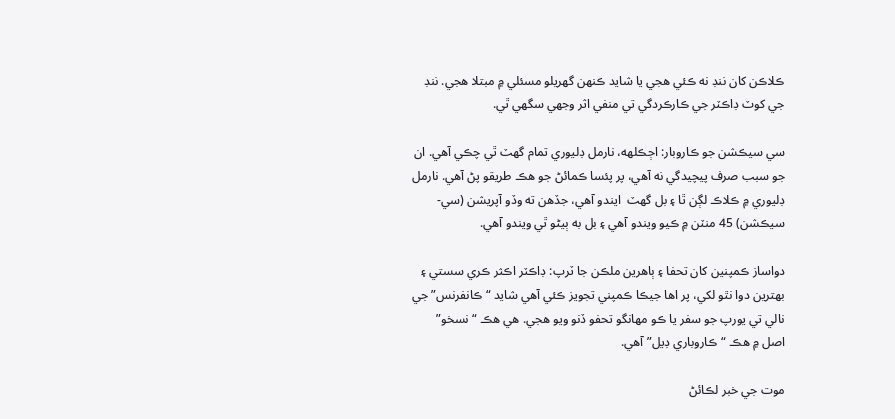ڪلاڪن کان ننڊ نه ڪئي هجي يا شايد ڪنهن گهريلو مسئلي ۾ مبتلا هجي. ننڊ جي کوٽ ڊاڪٽر جي ڪارڪردگي تي منفي اثر وجهي سگهي ٿي.

سي سيڪشن جو ڪاروبار: اڄڪلهه، نارمل ڊليوري تمام گهٽ ٿي چڪي آهي. ان جو سبب صرف پيچيدگي نه آهي، پر پئسا ڪمائڻ جو هڪ طريقو پڻ آهي. نارمل ڊليوري ۾ ڪلاڪ لڳن ٿا ۽ بل گهٽ  ايندو آهي، جڏهن ته وڏو آپريشن (سي-سيڪشن) 45 منٽن ۾ ڪيو ويندو آهي ۽ بل به ٻيڻو ٿي ويندو آهي.

دواساز ڪمپنين کان تحفا ۽ ٻاهرين ملڪن جا ٽرپ: ڊاڪٽر اڪثر ڪري سستي ۽ بهترين دوا نٿو لکي، پر اها جيڪا ڪمپني تجويز ڪئي آهي شايد “ڪانفرنس” جي نالي تي يورپ جو سفر يا ڪو مهانگو تحفو ڏنو ويو هجي. هي هڪ “نسخو” اصل ۾ هڪ “ڪاروباري ڊيل” آهي.

موت جي خبر لڪائڻ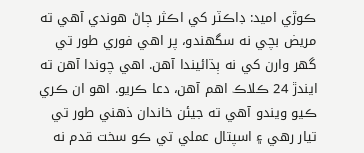ڪوڙي اميد: ڊاڪٽر کي اڪثر ڄاڻ هوندي آهي ته مريض بچي نه سگهندو، پر اهي فوري طور تي گهر وارن کي نه ٻڌائيندا آهن. اهي چوندا آهن ته ايندڙ 24 ڪلاڪ اهم آهن، دعا ڪريو. اهو ان ڪري ڪيو ويندو آهي ته جيئن خاندان ذهني طور تي تيار رهي ۽ اسپتال عملي تي ڪو سخت قدم نه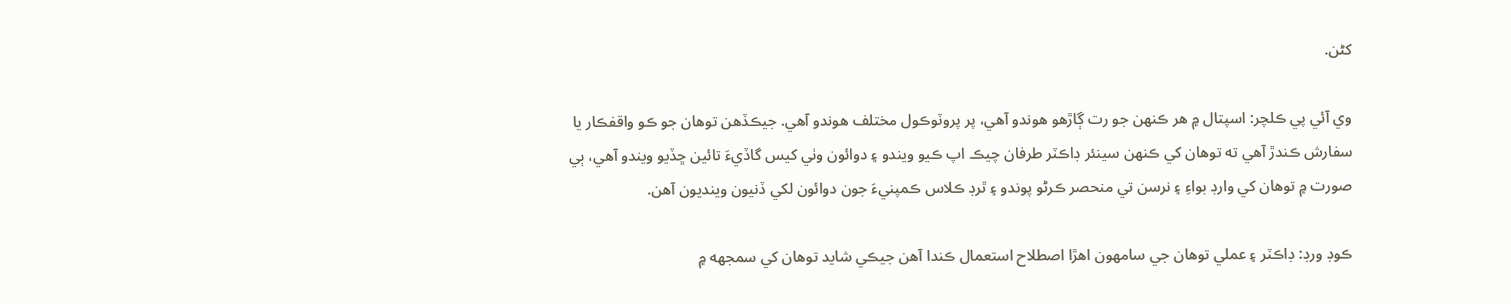کڻن.

وي آئي پي ڪلچر: اسپتال ۾ هر ڪنهن جو رت ڳاڙهو هوندو آهي، پر پروٽوڪول مختلف هوندو آهي. جيڪڏهن توهان جو ڪو واقفڪار يا سفارش ڪندڙ آهي ته توهان کي ڪنهن سينئر ڊاڪٽر طرفان چيڪ اپ ڪيو ويندو ۽ دوائون وٺي کيس گاڏيءَ تائين ڇڏيو ويندو آهي، ٻي صورت ۾ توهان کي وارڊ بواءِ ۽ نرسن تي منحصر ڪرڻو پوندو ۽ ٿرڊ ڪلاس ڪمپنيءَ جون دوائون لکي ڏنيون وينديون آهن.

ڪوڊ ورڊ: ڊاڪٽر ۽ عملي توهان جي سامهون اهڙا اصطلاح استعمال ڪندا آهن جيڪي شايد توهان کي سمجهه ۾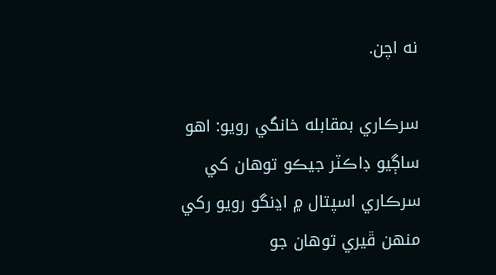نه اچن.

سرڪاري بمقابله خانگي رويو: اهو ساڳيو ڊاڪٽر جيڪو توهان کي سرڪاري اسپتال ۾ اڍنگو رويو رکي منهن ڦيري توهان جو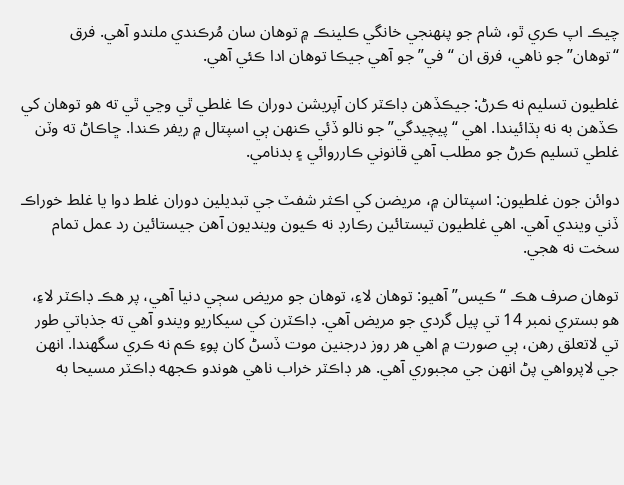چيڪ اپ ڪري ٿو، شام جو پنهنجي خانگي ڪلينڪ ۾ توهان سان مُرڪندي ملندو آهي. فرق “توهان” جو ناهي، فرق ان “في” جو آهي جيڪا توهان ادا ڪئي آهي.

غلطيون تسليم نه ڪرڻ: جيڪڏهن ڊاڪٽر کان آپريشن دوران ڪا غلطي ٿي وڃي ٿي ته هو توهان کي ڪڏهن به نه ٻڌائيندا. اهي “پيچيدگي” جو نالو ڏئي ڪنهن ٻي اسپتال ۾ ريفر ڪندا. ڇاڪاڻ ته وٽن غلطي تسليم ڪرڻ جو مطلب آهي قانوني ڪارروائي ۽ بدنامي.

دوائن جون غلطيون: اسپتالن ۾، مريضن کي اڪثر شفٽ جي تبديلين دوران غلط دوا يا غلط خوراڪ ڏني ويندي آهي. اهي غلطيون تيستائين رڪارڊ نه ڪيون وينديون آهن جيستائين رد عمل تمام سخت نه هجي.

توهان صرف هڪ “ڪيس” آهيو: توهان لاءِ، توهان جو مريض سڄي دنيا آهي، پر هڪ ڊاڪٽر لاءِ، هو بستري نمبر 14 تي پيل گردي جو مريض آهي. ڊاڪٽرن کي سيکاريو ويندو آهي ته جذباتي طور تي لاتعلق رهن، ٻي صورت ۾ اهي هر روز درجنين موت ڏسڻ کان پوءِ ڪم نه ڪري سگهندا. انهن جي لاپرواهي پڻ انهن جي مجبوري آهي. هر ڊاڪٽر خراب ناهي هوندو ڪجهه ڊاڪٽر مسيحا به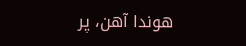هوندا آهن، پر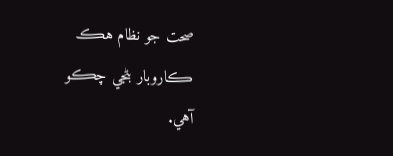صحت جو نظام هڪ ڪاروبار بڻجي چڪو آهي.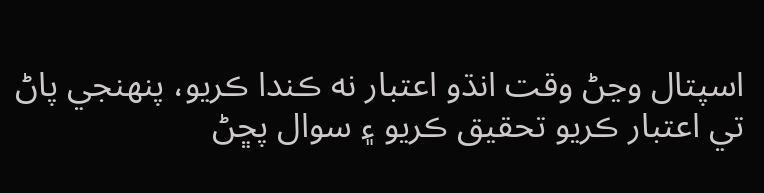اسپتال وڃڻ وقت انڌو اعتبار نه ڪندا ڪريو، پنهنجي پاڻ تي اعتبار ڪريو تحقيق ڪريو ۽ سوال پڇڻ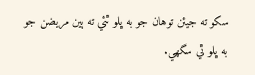سکو ته جيئن توهان جو به ڀلو ٿئي ته ٻين مريضن جو به ڀلو ٿي سگهي.